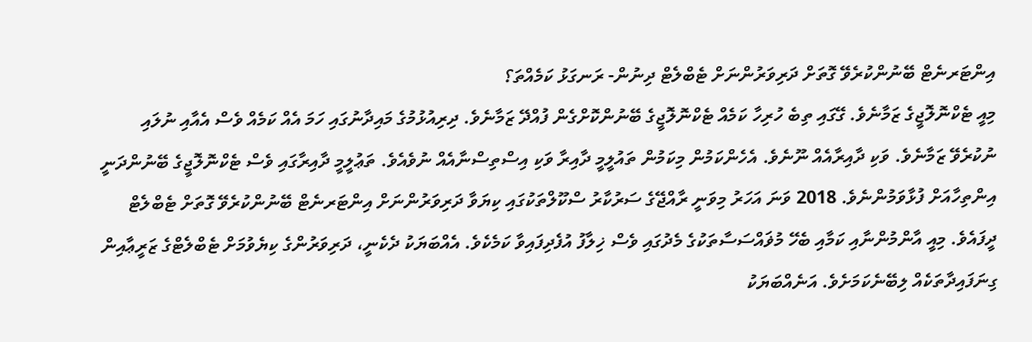އިންޓަރނެޓް ބޭނުންކުރެވޭ ގޮތަށް ދަރިވަރުންނަށް ޓެބްލެޓް ދިނުން- ރަނގަޅު ކަމެއްތަ؟
މިއީ ޓެކްނޮލޮޖީގެ ޒަމާނެވެ. ގޭގައި ތިބެ ހުރިހާ ކަމެއް ޓެކްނޮލޮޖީގެ ބޭނުންކޮށްގެން ފުއްދޭ ޒަމާނެވެ. ދިރިއުޅުމުގެ މައިދާނުގައި ހަމަ އެއް ކަމެއް ވެސް އެއާއި ނުލައި ނުކުރެވޭ ޒަމާނެވެ. ވަކި ދާއިރާއެއް ނޫނެވެ. އެހެންކަމުން މިކަމުން ތައުލީމީ ދާއިރާ ވަކި އިސްތިސްނާއެއް ނުވެއެވެ. ތަޢުލީމީ ދާއިރާގައި ވެސް ޓެކްނޮލޮޖީގެ ބޭނުންދަނީ އިންތިހާއަށް ފުޅާވަމުންނެވެ. 2018 ވަނަ އަހަރު މިވަނީ ރާއްޖޭގެ ސަރުކާރު ސްކޫލްތަކުގައި ކިޔަވާ ދަރިވަރުންނަށް އިންޓަރނެޓް ބޭނުންކުރެވޭ ގޮތަށް ޓެބްލެޓް ދީފައެވެ. މިއީ އާންމުންނާއި ކަމާއި ބެހޭ މުޥައްސަސާތަކުގެ މެދުގައި ވެސް ޚިލާފު އުފެދިފައިވާ ކަމެކެވެ. އެއްބަޔަކު ދެކެނީ، ދަރިވަރުންގެ ކިޔެވުމަށް ޓެބްލެޓްގެ ޒަރީޢާއިން ގިނަފައިދާތަކެއް ލިބޭނެކަމަށެވެ. އަނެއްބަޔަކު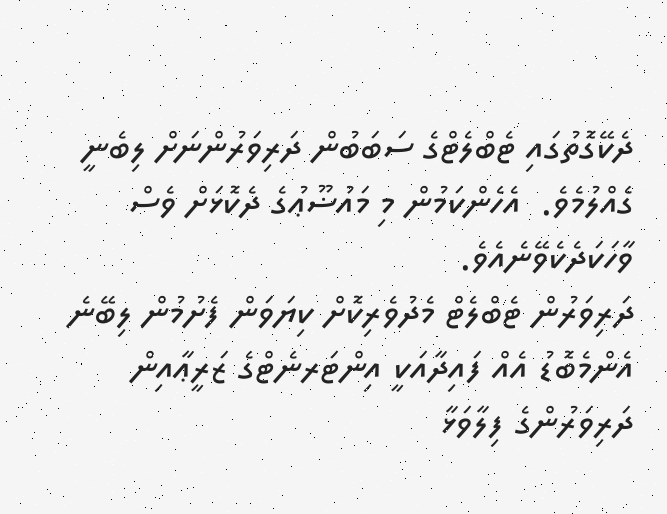ދެކޭގޮތުގައި ޓެބްލެޓްގެ ސަބަބުން ދަރިވަރުންނަށް ލިބެނީ ގެއްލުމެވެ.  އެހެންކަމުން މި މައުޟޫޢުގެ ދެކޮޅަށް ވެސް ވާހަކަދެކެވޭނެއެވެ.
ދަރިވަރުން ޓެބްލެޓް މެދުވެރިކޮށް ކިޔަވަން ފެށުމުން ލިބޭނެ އެންމެބޮޑު އެއް ފައިދާއަކީ އިންޓަރނެޓްގެ ޒަރީޢާއިން ދަރިވަރުންގެ ފިލާވަޅާ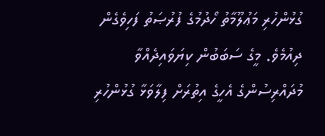ގުޅުންހުރި މަޢުލޫމާތު ހޯދުމުގެ ފުރުޞަތު ފަހިވެގެން ދިއުމެވެ. މީގެ ސަބަބުން ކިޔަވައިދެއްވާ މުދައްރިސުންގެ އެހީގެ އިތުރަށް ފިލާވަޅާ ގުޅުންހުރި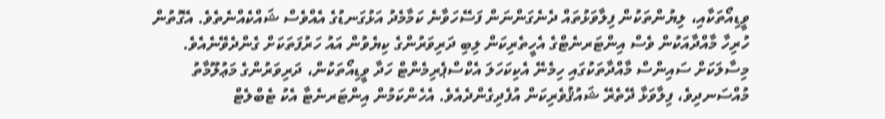ވީޑިއޯތަކާއި، ލިޔުންތަކުން ފިލާވަޅުތައް ދެނެގަންނަން ފަސޭހަވާނެ ކަމާމެދު އަޅުގަނޑުގެ އެއްވެސް ޝައްކެއްނެތެވެ. އެގޮތުން ހުރިހާ މާއްދާއަކުން ވެސް އިންޓަރނެޓްގެ އެހީތެރިކަން ލިބި ދަރިވަރުންގެ ކިޔެވުން އައު ހަރުފަތަކަށް ގެންދެވޭނެއެވެ. މިސާލަކަށް ސައިންސް މާއްދާތަކުގައި ހިމެނޭ އެކިކަހަލަ އެކްސްޕެރިމެންޓް ހަދާ ވީޑިއޯތަކުން، ދަރިވަރުންގެ މަޢުލޫމާތު މުއްސަނދިވެ، ފިލާވަޅާ ދޭތެރޭ ޝައުޤުވެރިކަން އުފެދިގެންދެއެވެ. އެހެންކަމުން އިންޓަރނެޓާ އެކު ޓެބްލެޓް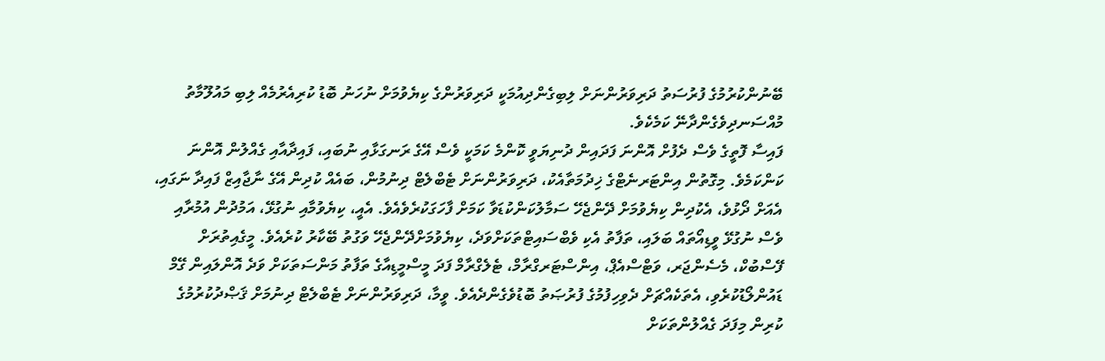ބޭނުންކުރުމުގެ ފުރުސަތު ދަރިވަރުންނަށް ލިބިގެންދިއުމަކީ ދަރިވަރުންގެ ކިޔެވުމަށް ނުހަނު ބޮޑު ކުރިއެރުމެއް ލިބި މައުލޫމާތު މުއްސަނދިވެގެންދާނޭ ކަމެކެވެ.
ފައިސާ ފޮތީގެ ވެސް ދެފުށް އޮންނަ ފަދައިން ދުނިޔަވީ ކޮންމެ ކަމަކީ ވެސް އޭގެ ރަނގަޅާއި ނުބައި، ފައިދާއާއި ގެއްލުން އޮންނަ ކަންކަމެވެ. މިގޮތުން އިންޓަރނެޓްގެ ޚިދުމަތާއެކު، ދަރިވަރުންނަށް ޓެބްލެޓް ދިނުމުން، ބައެއް ކުދިން އޭގެ ނާޖާއިޒް ފައިދާ ނަގައި، އެއަށް ދޯޅުވެ، އެކުދިން ކިޔެވުމަށް ދޭންޖެހޭ ސަމާލުކަންކުޑަވާ ކަމަށް ފާހަގަކުރެވެއެވެ. އެއީ، ކިޔެވުމާއި ނުގުޅޭ، އަމުދުން އުމުރާއި ވެސް ނުގުޅޭ ވީޑިއޯތައް ބަލައި، ތަފާތު އެކި ވެބްސައިޓްތަކަށްވަދެ، ކިޔެވުމަށްދޭންޖެހޭ ވަގުތު ބޭކާރު ކުރެއެވެ. މީގެއިތުރަށް ފޭސްބުކް، މެސެންޖަރ، ވަޓްސްއެޕް، އިންސްޓަރގްރާމް، ޓެލެގްރާމް ފަދަ މީސްމީޑިއާގެ ތަފާތު މަންސަތަކަށް ވަދެ އޮންލައިން ގޭމް ޑައުންލޯޑުކުރެވި، އެތަކެއްޗަށް ދެވިހިފުމުގެ ފުރުޞަތު ބޮޑުވެގެންދެއެވެ. ވީމާ، ދަރިވަރުންނަށް ޓެބްލެޓް ދިނުމަށް ޤަޞްދުކުރުމުގެ ކުރިން މިފަދަ ގެއްލުންތަކަށް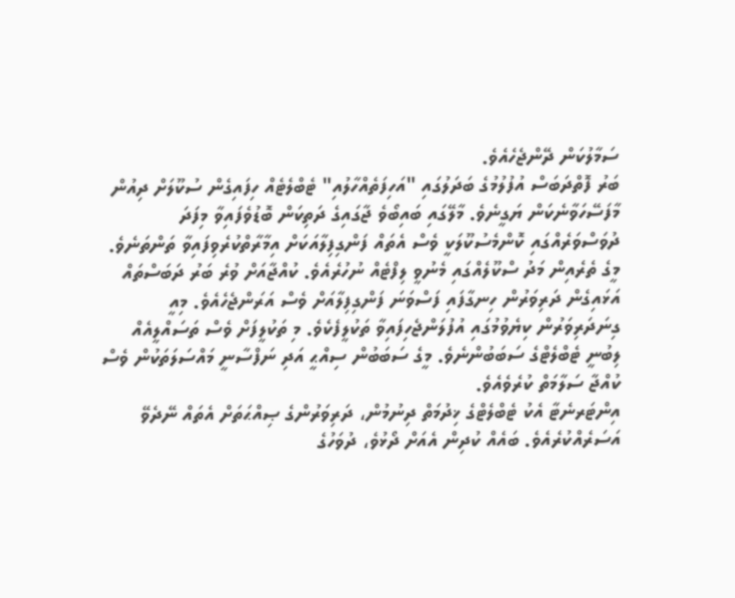ސަމާލުކަން ދޭންޖެހެއެވެ.
ބަރު ފޮތްދަބަސް އުފުލުމުގެ ބަދަލުގައި "އަހިފަތެއްހާލުއި" ޓެބްލެޓެއް ހިފައިގެން ސުކޫލަށް ދިއުން މާފަސޭހަވާނެކަން ޔަގީނެވެ. މާލޭގައި ބައިބޯވެ ޖާގައިގެ ދަތިކަން ބޮޑުވެފައިވާ މިފަދަ ދުވަސްވަރެއްގައި ކޮންމެސުކޫލަކީ ވެސް އެތައް ފަންގިފިލާއަކަށް އިމާރާތްކުރެވިފައިވާ ތަންތަނެވެ. މީގެ ތެރެއިން މަދު ސްކޫލެއްގައި މެނުވީ ލިފްޓެއް ނުހުރެއެވެ. ކުއްޖާއަށް ވުރެ ބަރު ދަބަސްތައް އަޅައިގެން ދަރިވަރުން ހިނގާފައި ފަސްވަނަ ފަންގިފިލާއަށް ވެސް އަރަންޖެހެއެވެ. މިއީ ގިނަދަރިވަރުން ކިޔެވުމުގައި އުފުލަންޖެހިފައިވާ ތަކުލީފެކެވެ. މި ތަކުލީފަށް ވެސް ތަސައްލީއެއް ލިބުނީ ޓެބްލެޓްގެ ސަބަބުންނެވެ. މީގެ ސަބަބުން ސިއްޙީ އަދި ނަފްސާނީ މައްސަލަތަކުން ވެސް ކުއްޖާ ސަލާމަތް ކުރެވެއެވެ.
އިންޓަރނެޓާ އެކު ޓެބްލެޓްގެ ޚިދުމަތް ދިނުމުން، ދަރިވަރުންގެ ޞިއްޙަތަށް އެތައް ނޭދެވޭ އަސަރެއްކުރެއެވެ. ބައެއް ކުދިން އެއަށް ދޯޅުވެ، ދުވަހުގެ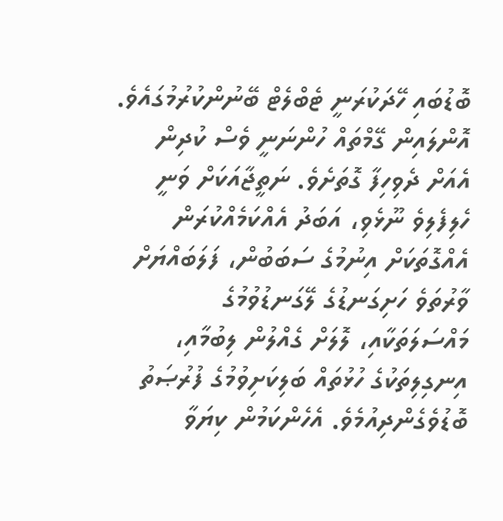ބޮޑުބައި ހޭދަކުރަނީ ޓެބްލެޓް ބޭނުންކުރުމުގައެވެ. އޮންލައިން ގޭމްތައް ހުންނަނީ ވެސް ކުދިން އެއަށް ދެވިހިފާ ގޮތަށެވެ. ނަތީޖާއަކަށް ވަނީ ހެލިފެލިވެ ނޫޅެވި، އަބަދު އެއްކަމެއްކުރަން އެއްގޮތަކަށް އިނުމުގެ ސަބަބުން، ފަލަބައްޔަށް ވާރުތަވެ ހަށިގަނޑުގެ ލޭގަނޑުވުމުގެ މައްސަލަތަކާއި، ލޮލަށް ގެއްލުން ލިބުމާއި، އިނގިލިތަކުގެ ހުޅުތައް ބަލިކަށިވުމުގެ ފުރުޞަތު ބޮޑުވެގެންދިއުމެވެ. އެހެންކަމުން ކިޔަވާ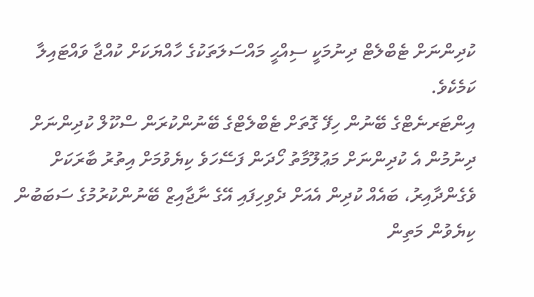ކުދިންނަށް ޓެބްލެޓް ދިނުމަކީ ސިއްޙީ މައްސަލަތަކުގެ ހާއްޔަކަށް ކުއްޖާ ވައްޓައިލާ ކަމެކެވެ.
އިންޓަރނެޓްގެ ބޭނުން ހިފޭ ގޮތަށް ޓެބްލެޓްގެ ބޭނުންކުރަން ސްކޫލް ކުދިންނަށް ދިނުމުން އެ ކުދިންނަށް މަޢުލޫމާތު ހޯދަން ފަސޭހަވެ ކިޔެވުމަށް އިތުރު ބާރަކަށް ވެގެންދާއިރު، ބައެއް ކުދިން އެއަށް ދެވިހިފައި އޭގެ ނާޖާއިޒް ބޭނުންކުރުމުގެ ސަބަބުން ކިޔެވުން މަތިން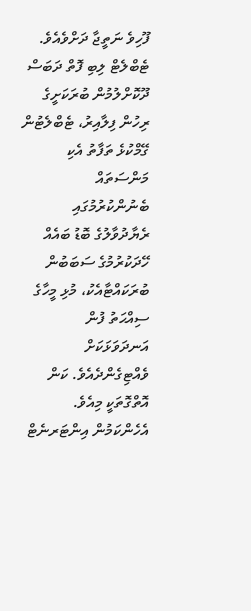ފޫހިވެ ނަތީޖާ ދަށްވެއެވެ. ޓެބްލެޓް ލިބި ފޮތް ދަބަސް ދޫކޮށްލުމުން ބުރަކަށީގެ ރިހުން ފިލާއިރު، ޓެބްލެޓުން ގޭމްކުޅެ ތަފާތު އެކި މަންސަތައް ބެނުންކުރުމުގައި ރެޔާދުވާލުގެ ބޮޑު ބައެއް ހޭދަކުރުމުގެ ސަބަބުން ބުރަކައްޓާއެކު، މުޅި މީހާގެ ސިއްޙަތު ފުން އަނދަވަޅަކަށް ވެއްޓިގެންދެއެވެ. ކަން އޮތްގޮތަކީ މިއެވެ. އެހެންކަމުން އިންޓަރނެޓް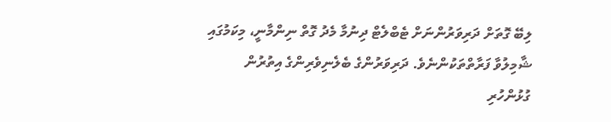ލިބޭ ގޮތަށް ދަރިވަރުންނަށް ޓެބްލެޓް ދިނުމާ މެދު ގޮތް ނިންމާނީ، މިކަމުގައި ޝާމިލުވާ ފަރާތްތަކުންނެވެ. ދަރިވަރުންގެ ބެލެނިވެރިންގެ އިތުރުން ގުޅުންހުރި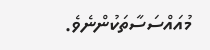މުއައްސަސާތަކުންނެވެ.